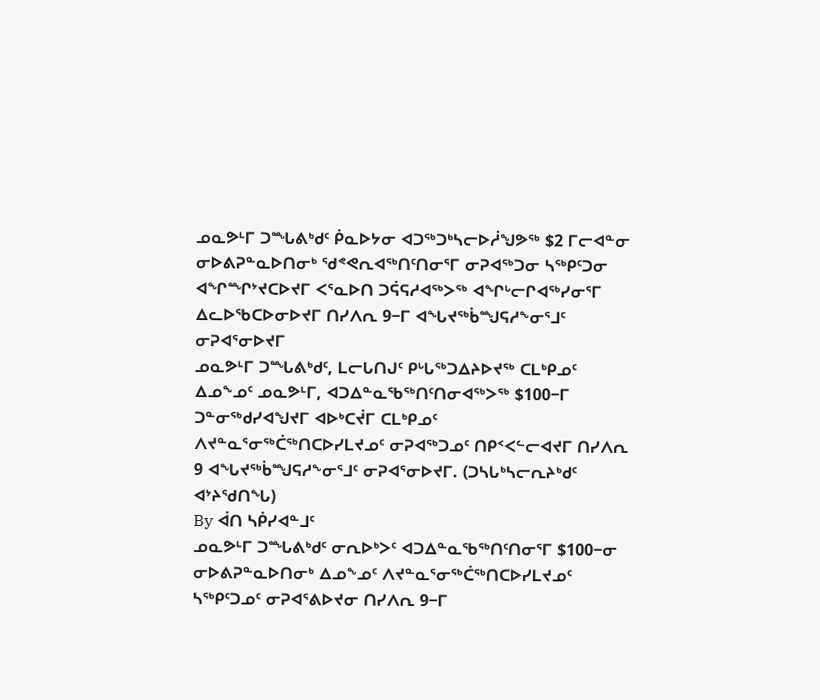ᓄᓇᕗᒻᒥ ᑐᙵᕕᒃᑯᑦ ᑮᓇᐅᔭᓂ ᐊᑐᖅᑐᒃᓴᓕᐅᓲᖑᕗᖅ $2 ᒥᓕᐊᓐᓂ ᓂᐅᕕᕈᓐᓇᐅᑎᓂᒃ ᖁᕝᕙᕆᐊᖅᑎᑦᑎᓂᕐᒥ ᓂᕈᐊᖅᑐᓂ ᓴᖅᑭᑦᑐᓂ
ᐊᖏᙱᔾᔪᑕᐅᔪᒥ ᐸᕐᓇᐅᑎ ᑐᕌᕋᓱᐊᖅᐳᖅ ᐊᖏᒡᓕᒋᐊᖅᓯᓂᕐᒥ ᐃᓚᐅᖃᑕᐅᓂᐅᔪᒥ ᑎᓯᐱᕆ 9−ᒥ ᐊᖓᔪᖅᑳᙳᕋᓱᖕᓂᕐᒧᑦ ᓂᕈᐊᕐᓂᐅᔪᒥ
ᓄᓇᕗᒻᒥ ᑐᙵᕕᒃᑯᑦ, ᒪᓕᒐᑎᒍᑦ ᑭᒡᒐᖅᑐᐃᔨᐅᔪᖅ ᑕᒪᒃᑭᓄᑦ ᐃᓄᖕᓄᑦ ᓄᓇᕗᒻᒥ, ᐊᑐᐃᓐᓇᖃᖅᑎᑦᑎᓂᐊᖅᐳᖅ $100−ᒥ ᑐᓐᓂᖅᑯᓯᐊᖑᔪᒥ ᐊᐅᒃᑕᔫᒥ ᑕᒪᒃᑭᓄᑦ ᐱᔪᓐᓇᕐᓂᖅᑖᖅᑎᑕᐅᓯᒪᔪᓄᑦ ᓂᕈᐊᖅᑐᓄᑦ ᑎᑭᑉᐸᓪᓕᐊᔪᒥ ᑎᓯᐱᕆ 9 ᐊᖓᔪᖅᑳᙳᕋᓱᖕᓂᕐᒧᑦ ᓂᕈᐊᕐᓂᐅᔪᒥ. (ᑐᓴᒐᒃᓴᓕᕆᔨᒃᑯᑦ ᐊᔾᔨᖁᑎᖓ)
By ᐋᑎ ᓴᑮᓯᐊᓐᒧᑦ
ᓄᓇᕗᒻᒥ ᑐᙵᕕᒃᑯᑦ ᓂᕆᐅᒃᐳᑦ ᐊᑐᐃᓐᓇᖃᖅᑎᑦᑎᓂᕐᒥ $100−ᓂ ᓂᐅᕕᕈᓐᓇᐅᑎᓂᒃ ᐃᓄᖕᓄᑦ ᐱᔪᓐᓇᕐᓂᖅᑖᖅᑎᑕᐅᓯᒪᔪᓄᑦ ᓴᖅᑭᑦᑐᓄᑦ ᓂᕈᐊᕐᕕᐅᔪᓂ ᑎᓯᐱᕆ 9−ᒥ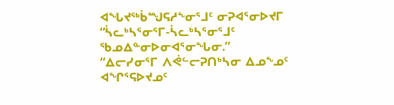ᐊᖓᔪᖅᑳᙳᕋᓱᖕᓂᕐᒧᑦ ᓂᕈᐊᕐᓂᐅᔪᒥ “ᓵᓚᒃᓴᕐᓂᕐᒥ-ᓵᓚᒃᓴᕐᓂᕐᒧᑦ ᖃᓄᐃᓐᓂᐅᓂᐊᕐᓂᖓᓂ.”
“ᐃᓕᓯᓂᕐᒥ ᐱᕚᓪᓕᕈᑎᒃᓴᓂ ᐃᓄᖕᓄᑦ ᐊᖏᕐᕋᐅᔪᓄᑦ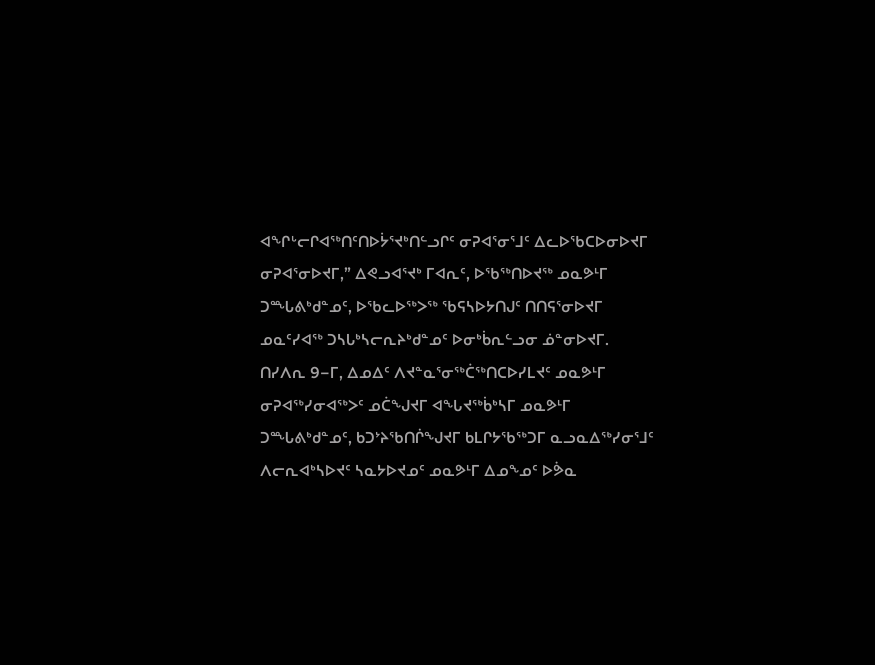ᐊᖏᒡᓕᒋᐊᖅᑎᑦᑎᐅᔮᕐᔪᒃᑎᓪᓗᒋᑦ ᓂᕈᐊᕐᓂᕐᒧᑦ ᐃᓚᐅᖃᑕᐅᓂᐅᔪᒥ ᓂᕈᐊᕐᓂᐅᔪᒥ,” ᐃᕙᓗᐊᕐᔪᒃ ᒥᐊᕆᑦ, ᐅᖃᖅᑎᐅᔪᖅ ᓄᓇᕗᒻᒥ ᑐᙵᕕᒃᑯᓐᓄᑦ, ᐅᖃᓚᐅᖅᐳᖅ ᖃᕋᓴᐅᔭᑎᒍᑦ ᑎᑎᕋᕐᓂᐅᔪᒥ ᓄᓇᑦᓯᐊᖅ ᑐᓴᒐᒃᓴᓕᕆᔨᒃᑯᓐᓄᑦ ᐅᓂᒃᑳᕆᓪᓗᓂ ᓅᓐᓂᐅᔪᒥ.
ᑎᓯᐱᕆ 9−ᒥ, ᐃᓄᐃᑦ ᐱᔪᓐᓇᕐᓂᖅᑖᖅᑎᑕᐅᓯᒪᔪᑦ ᓄᓇᕗᒻᒥ ᓂᕈᐊᖅᓯᓂᐊᖅᐳᑦ ᓄᑖᖑᔪᒥ ᐊᖓᔪᖅᑳᒃᓴᒥ ᓄᓇᕗᒻᒥ ᑐᙵᕕᒃᑯᓐᓄᑦ, ᑲᑐᔾᔨᖃᑎᒌᖑᔪᒥ ᑲᒪᒋᔭᖃᖅᑐᒥ ᓇᓗᓇᐃᖅᓯᓂᕐᒧᑦ ᐱᓕᕆᐊᒃᓴᐅᔪᑦ ᓴᓇᔭᐅᔪᓄᑦ ᓄᓇᕗᒻᒥ ᐃᓄᖕᓄᑦ ᐅᕘᓇ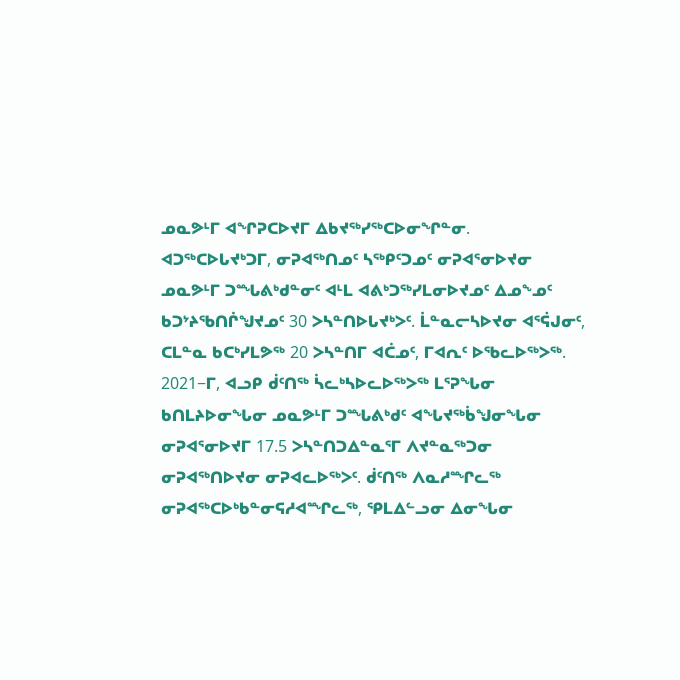ᓄᓇᕗᒻᒥ ᐊᖏᕈᑕᐅᔪᒥ ᐃᑲᔪᖅᓯᖅᑕᐅᓂᖏᓐᓂ.
ᐊᑐᖅᑕᐅᒐᔪᒃᑐᒥ, ᓂᕈᐊᖅᑎᓄᑦ ᓴᖅᑭᑦᑐᓄᑦ ᓂᕈᐊᕐᓂᐅᔪᓂ ᓄᓇᕗᒻᒥ ᑐᙵᕕᒃᑯᓐᓂᑦ ᐊᒻᒪ ᐊᕕᒃᑐᖅᓯᒪᓂᐅᔪᓄᑦ ᐃᓄᖕᓄᑦ ᑲᑐᔾᔨᖃᑎᒌᖑᔪᓄᑦ 30 ᐳᓴᓐᑎᐅᒐᔪᒃᐳᑦ. ᒫᓐᓇᓕᓴᐅᔪᓂ ᐊᕐᕌᒍᓂᑦ, ᑕᒪᓐᓇ ᑲᑕᒃᓯᒪᕗᖅ 20 ᐳᓴᓐᑎᒥ ᐊᑖᓄᑦ, ᒥᐊᕆᑦ ᐅᖃᓚᐅᖅᐳᖅ.
2021−ᒥ, ᐊᓗᑭ ᑰᑦᑎᖅ ᓵᓚᒃᓴᐅᓚᐅᖅᐳᖅ ᒪᕐᕈᖓᓂ ᑲᑎᒪᔨᐅᓂᖓᓂ ᓄᓇᕗᒻᒥ ᑐᙵᕕᒃᑯᑦ ᐊᖓᔪᖅᑳᖑᓂᖓᓂ ᓂᕈᐊᕐᓂᐅᔪᒥ 17.5 ᐳᓴᓐᑎᑐᐃᓐᓇᕐᒥ ᐱᔪᓐᓇᖅᑐᓂ ᓂᕈᐊᖅᑎᐅᔪᓂ ᓂᕈᐊᓚᐅᖅᐳᑦ. ᑰᑦᑎᖅ ᐱᓇᓱᙱᓚᖅ ᓂᕈᐊᖅᑕᐅᒃᑲᓐᓂᕋᓱᐊᙱᓚᖅ, ᕿᒪᐃᓪᓗᓂ ᐃᓂᖓᓂ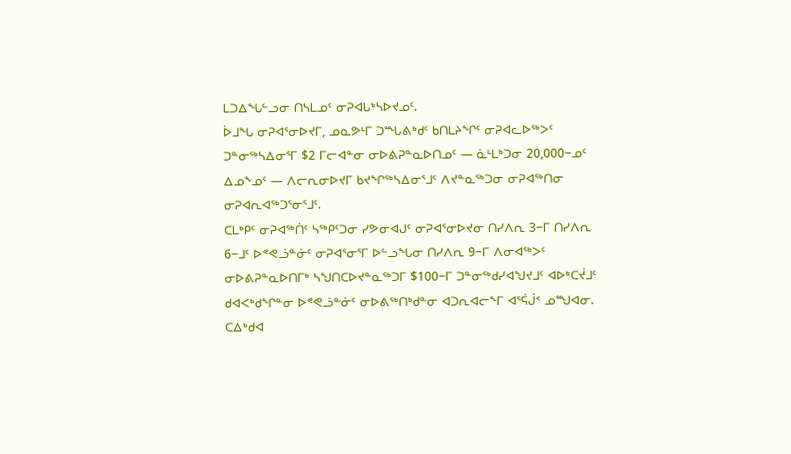ᒪᑐᐃᖓᓪᓗᓂ ᑎᓴᒪᓄᑦ ᓂᕈᐊᒐᒃᓴᐅᔪᓄᑦ.
ᐆᒧᖓ ᓂᕈᐊᕐᓂᐅᔪᒥ, ᓄᓇᕗᒻᒥ ᑐᙵᕕᒃᑯᑦ ᑲᑎᒪᔨᖏᑦ ᓂᕈᐊᓚᐅᖅᐳᑦ ᑐᓐᓂᖅᓴᐃᓂᕐᒥ $2 ᒥᓕᐊᓐᓂ ᓂᐅᕕᕈᓐᓇᐅᑎᓄᑦ — ᓈᒻᒪᒃᑐᓂ 20,000−ᓄᑦ ᐃᓄᖕᓄᑦ — ᐱᓕᕆᓂᐅᔪᒥ ᑲᔪᖏᖅᓴᐃᓂᕐᒧᑦ ᐱᔪᓐᓇᖅᑐᓂ ᓂᕈᐊᖅᑎᓂ ᓂᕈᐊᕆᐊᖅᑐᕐᓂᕐᒧᑦ.
ᑕᒪᒃᑭᑦ ᓂᕈᐊᖅᑏᑦ ᓴᖅᑭᑦᑐᓂ ᓯᕗᓂᐊᒍᑦ ᓂᕈᐊᕐᓂᐅᔪᓂ ᑎᓯᐱᕆ 3−ᒥ ᑎᓯᐱᕆ 6−ᒧᑦ ᐅᕝᕙᓘᓐᓃᑦ ᓂᕈᐊᕐᓂᕐᒥ ᐅᓪᓗᖓᓂ ᑎᓯᐱᕆ 9−ᒥ ᐱᓂᐊᖅᐳᑦ ᓂᐅᕕᕈᓐᓇᐅᑎᒥᒃ ᓴᖑᑎᑕᐅᔪᓐᓇᖅᑐᒥ $100−ᒥ ᑐᓐᓂᖅᑯᓯᐊᖑᔪᒧᑦ ᐊᐅᒃᑕᔫᒧᑦ ᑯᐊᐸᒃᑯᖏᓐᓂ ᐅᕝᕙᓘᓐᓃᑦ ᓂᐅᕕᖅᑎᒃᑯᓐᓂ ᐊᑐᕆᐊᓕᖕᒥ ᐊᕐᕌᒎᑉ ᓄᙳᐊᓂ.
ᑕᐃᒃᑯᐊ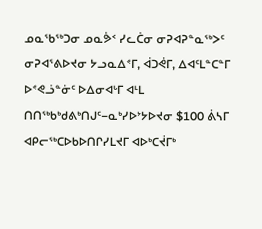ᓄᓇᖃᖅᑐᓂ ᓄᓇᕘᑉ ᓯᓚᑖᓂ ᓂᕈᐊᕈᓐᓇᖅᐳᑦ ᓂᕈᐊᕐᕕᐅᔪᓂ ᔭᓗᓇᐃᕝᒥ, ᐋᑐᕚᒥ, ᐃᐊᑦᒪᓐᑕᓐᒥ ᐅᕝᕙᓘᓐᓃᑦ ᐅᐃᓂᐊᒡᒥ ᐊᒻᒪ ᑎᑎᖅᑲᒃᑯᕕᒃᑎᒍᑦ−ᓇᒃᓯᐅᔾᔭᐅᔪᓂ $100 ᕖᓴᒥ ᐊᑭᓕᖅᑕᐅᑲᐅᑎᒋᓯᒪᔪᒥ ᐊᐅᒃᑕᔫᒥᒃ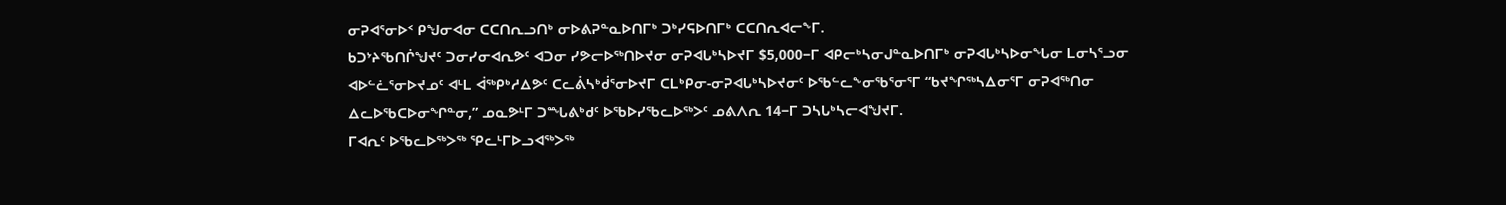ᓂᕈᐊᕐᓂᐅᑉ ᑭᖑᓂᐊᓂ ᑕᑕᑎᕆᓗᑎᒃ ᓂᐅᕕᕈᓐᓇᐅᑎᒥᒃ ᑐᒃᓯᕋᐅᑎᒥᒃ ᑕᑕᑎᕆᐊᓕᖕᒥ.
ᑲᑐᔾᔨᖃᑎᒌᖑᔪᑦ ᑐᓂᓯᓂᐊᕆᕗᑦ ᐊᑐᓂ ᓯᕗᓕᐅᖅᑎᐅᔪᓂ ᓂᕈᐊᒐᒃᓴᐅᔪᒥ $5,000−ᒥ ᐊᑭᓕᒃᓴᓂᒍᓐᓇᐅᑎᒥᒃ ᓂᕈᐊᒐᒃᓴᐅᓂᖓᓂ ᒪᓂᓴᕐᓗᓂ ᐊᐅᓪᓛᕐᓂᐅᔪᓄᑦ ᐊᒻᒪ ᐋᖅᑭᒃᓱᐃᕗᑦ ᑕᓚᕖᓴᒃᑰᕐᓂᐅᔪᒥ ᑕᒪᒃᑭᓂ-ᓂᕈᐊᒐᒃᓴᐅᔪᓂᑦ ᐅᖃᓪᓚᖕᓂᖃᕐᓂᕐᒥ “ᑲᔪᖏᖅᓴᐃᓂᕐᒥ ᓂᕈᐊᖅᑎᓂ ᐃᓚᐅᖃᑕᐅᓂᖏᓐᓂ,” ᓄᓇᕗᒻᒥ ᑐᙵᕕᒃᑯᑦ ᐅᖃᐅᓯᖃᓚᐅᖅᐳᑦ ᓄᕕᐱᕆ 14−ᒥ ᑐᓴᒐᒃᓴᓕᐊᖑᔪᒥ.
ᒥᐊᕆᑦ ᐅᖃᓚᐅᖅᐳᖅ ᕿᓚᒻᒥᐅᓗᐊᖅᐳᖅ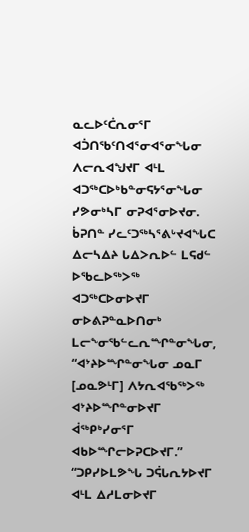ᓇᓚᐅᑦᑖᕆᓂᕐᒥ ᐊᑑᑎᖃᑦᑎᐊᕐᓂᐊᕐᓂᖓᓂ ᐱᓕᕆᐊᖑᔪᒥ ᐊᒻᒪ ᐊᑐᖅᑕᐅᒃᑲᓐᓂᕋᔭᕐᓂᖓᓂ ᓯᕗᓂᒃᓴᒥ ᓂᕈᐊᕐᓂᐅᔪᓂ.
ᑳᕈᑎᓐ ᓯᓚᑦᑐᖅᓴᕐᕕᒡᔪᐊᖓᑕ ᐃᓕᓴᐃᔨ ᒐᐃᐳᕆᐅᓪ ᒪᕋᑯᓪ ᐅᖃᓚᐅᖅᐳᖅ ᐊᑐᖅᑕᐅᓂᐅᔪᒥ ᓂᐅᕕᕈᓐᓇᐅᑎᓂᒃ ᒪᓕᖕᓂᖃᓪᓚᕆᙱᓐᓂᖓᓂ, “ᐊᔾᔨᐅᙱᓐᓂᖓᓂ ᓄᓇᒥ [ᓄᓇᕗᒻᒥ] ᐱᔭᕆᐊᖃᖅᐳᖅ ᐊᔾᔨᐅᙱᓐᓂᐅᔪᒥ ᐋᖅᑭᒃᓯᓂᕐᒥ ᐊᑲᐅᙱᓕᐅᕈᑕᐅᔪᒥ.”
“ᑐᑭᓯᐅᒪᕗᖓ ᑐᕌᒐᕆᔭᐅᔪᒥ ᐊᒻᒪ ᐃᓱᒪᓂᐅᔪᒥ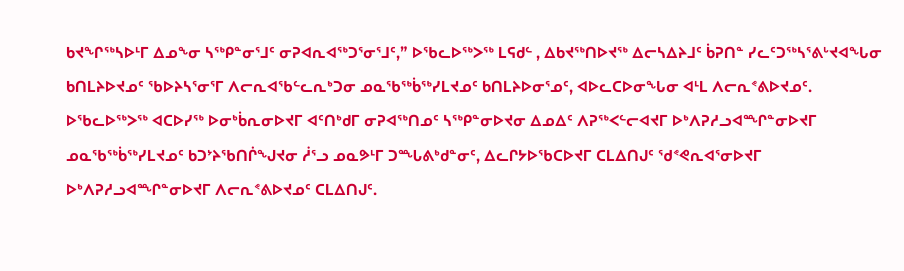ᑲᔪᖏᖅᓴᐅᒻᒥ ᐃᓄᖕᓂ ᓴᖅᑭᓐᓂᕐᒧᑦ ᓂᕈᐊᕆᐊᖅᑐᕐᓂᕐᒧᑦ,” ᐅᖃᓚᐅᖅᐳᖅ ᒪᕋᑯᓪ , ᐃᑲᔪᖅᑎᐅᔪᖅ ᐃᓕᓴᐃᔨᒧᑦ ᑳᕈᑎᓐ ᓯᓚᑦᑐᖅᓴᕐᕕᒡᔪᐊᖓᓂ ᑲᑎᒪᔨᐅᔪᓄᑦ ᖃᐅᔨᓴᕐᓂᕐᒥ ᐱᓕᕆᐊᖃᓪᓚᕆᒃᑐᓂ ᓄᓇᖃᖅᑳᖅᓯᒪᔪᓄᑦ ᑲᑎᒪᔨᐅᓂᕐᓄᑦ, ᐊᐅᓚᑕᐅᓂᖓᓂ ᐊᒻᒪ ᐱᓕᕆᕝᕕᐅᔪᓄᑦ.
ᐅᖃᓚᐅᖅᐳᖅ ᐊᑕᐅᓯᖅ ᐅᓂᒃᑳᕆᓂᐅᔪᒥ ᐊᑦᑎᒃᑯᒥ ᓂᕈᐊᖅᑎᓄᑦ ᓴᖅᑭᓐᓂᐅᔪᓂ ᐃᓄᐃᑦ ᐱᕈᖅᐸᓪᓕᐊᔪᒥ ᐅᒃᐱᕈᓱᓗᐊᙱᓐᓂᐅᔪᒥ ᓄᓇᖃᖅᑳᖅᓯᒪᔪᓄᑦ ᑲᑐᔾᔨᖃᑎᒌᖑᔪᓂ ᓲᕐᓗ ᓄᓇᕗᒻᒥ ᑐᙵᕕᒃᑯᓐᓂᑦ, ᐃᓚᒋᔭᐅᖃᑕᐅᔪᒥ ᑕᒪᐃᑎᒍᑦ ᖁᕝᕙᕆᐊᕐᓂᐅᔪᒥ ᐅᒃᐱᕈᓱᓗᐊᙱᓐᓂᐅᔪᒥ ᐱᓕᕆᕝᕕᐅᔪᓄᑦ ᑕᒪᐃᑎᒍᑦ.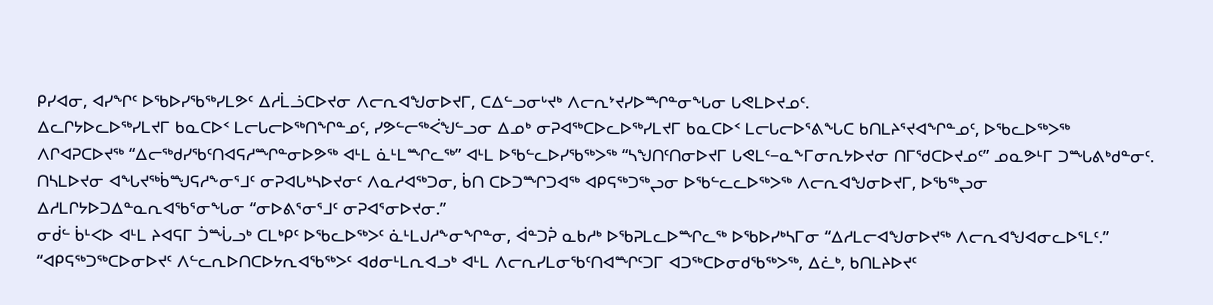ᑭᓯᐊᓂ, ᐊᓯᖏᑦ ᐅᖃᐅᓯᖃᖅᓯᒪᕗᑦ ᐃᓱᒫᓘᑕᐅᔪᓂ ᐱᓕᕆᐊᖑᓂᐅᔪᒥ, ᑕᐃᓪᓗᓂᒡᔪᒃ ᐱᓕᕆᔾᔪᓯᐅᙱᓐᓂᖓᓂ ᒐᕙᒪᐅᔪᓄᑦ.
ᐃᓚᒋᔭᐅᓚᐅᖅᓯᒪᔪᒥ ᑲᓇᑕᐅᑉ ᒪᓕᒐᓕᐅᖅᑎᖏᓐᓄᑦ, ᓯᕗᓪᓕᖅᐹᖑᓪᓗᓂ ᐃᓄᒃ ᓂᕈᐊᖅᑕᐅᓚᐅᖅᓯᒪᔪᒥ ᑲᓇᑕᐅᑉ ᒪᓕᒐᓕᐅᕐᕕᖓᑕ ᑲᑎᒪᔨᕐᔪᐊᖏᓐᓄᑦ, ᐅᖃᓚᐅᖅᐳᖅ ᐱᒋᐊᕈᑕᐅᔪᖅ “ᐃᓕᖅᑯᓯᖃᑦᑎᐊᕋᓱᙱᓐᓂᐅᕗᖅ ᐊᒻᒪ ᓈᒻᒪᙱᓚᖅ” ᐊᒻᒪ ᐅᖃᓪᓚᐅᓯᖃᖅᐳᖅ “ᓴᖑᑎᑦᑎᓂᐅᔪᒥ ᒐᕙᒪᑦ−ᓇᖕᒥᓂᕆᔭᐅᔪᓂ ᑎᒥᖁᑕᐅᔪᓄᑦ” ᓄᓇᕗᒻᒥ ᑐᙵᕕᒃᑯᓐᓂᑦ.
ᑎᓴᒪᐅᔪᓂ ᐊᖓᔪᖅᑳᙳᕋᓱᖕᓂᕐᒧᑦ ᓂᕈᐊᒐᒃᓴᐅᔪᓂᑦ ᐱᓇᓱᐊᖅᑐᓂ, ᑳᑎ ᑕᐅᑐᙱᑐᐊᖅ ᐊᑭᕋᖅᑐᖅᖢᓂ ᐅᖃᓪᓚᓚᐅᖅᐳᖅ ᐱᓕᕆᐊᖑᓂᐅᔪᒥ, ᐅᖃᖅᖢᓂ ᐃᓱᒪᒋᔭᐅᑐᐃᓐᓇᕆᐊᖃᕐᓂᖓᓂ “ᓂᐅᕕᕐᓂᕐᒧᑦ ᓂᕈᐊᕐᓂᐅᔪᓂ.”
ᓂᑰᓪ ᑳᒻᐸᐅ ᐊᒻᒪ ᔨᐊᕋᒥ ᑑᙶᓗᒃ ᑕᒪᒃᑭᑦ ᐅᖃᓚᐅᖅᐳᑦ ᓈᒻᒪᒍᓱᖕᓂᖏᓐᓂ, ᐋᓐᑐᕉ ᓇᑲᓱᒃ ᐅᖃᕈᒪᓚᐅᙱᓚᖅ ᐅᖃᐅᓯᒃᓴᒥᓂ “ᐃᓱᒪᓕᐊᖑᓂᐅᔪᖅ ᐱᓕᕆᐊᖑᐊᓂᓚᐅᕐᒪᑦ.”
“ᐊᑭᕋᖅᑐᖅᑕᐅᓂᐅᔪᑦ ᐱᓪᓚᕆᐅᑎᑕᐅᔭᕆᐊᖃᖅᐳᑦ ᐊᑯᓂᒻᒪᕆᐊᓗᒃ ᐊᒻᒪ ᐱᓕᕆᓯᒪᓂᖃᑦᑎᐊᙱᑦᑐᒥ ᐊᑐᖅᑕᐅᓂᑯᖃᖅᐳᖅ, ᐃᓛᒃ, ᑲᑎᒪᔨᐅᔪᑦ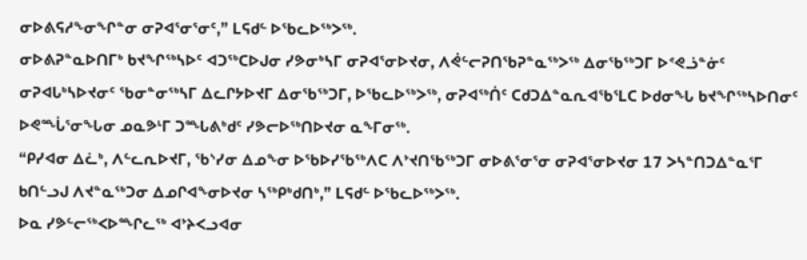ᓂᐅᕕᕋᓱᖕᓂᖏᓐᓂ ᓂᕈᐊᕐᓂᕐᓂᑦ,” ᒪᕋᑯᓪ ᐅᖃᓚᐅᖅᐳᖅ.
ᓂᐅᕕᕈᓐᓇᐅᑎᒥᒃ ᑲᔪᖏᖅᓴᐅᑦ ᐊᑐᖅᑕᐅᒍᓂ ᓯᕗᓂᒃᓴᒥ ᓂᕈᐊᕐᓂᐅᔪᓂ, ᐱᕚᓪᓕᕈᑎᖃᕈᓐᓇᖅᐳᖅ ᐃᓂᖃᖅᑐᒥ ᐅᕝᕙᓘᓐᓃᑦ ᓂᕈᐊᒐᒃᓴᐅᔪᓂᑦ ᖃᓂᓐᓂᖅᓴᒥ ᐃᓚᒋᔭᐅᔪᒥ ᐃᓂᖃᖅᑐᒥ, ᐅᖃᓚᐅᖅᐳᖅ, ᓂᕈᐊᖅᑏᑦ ᑕᑯᑐᐃᓐᓇᕆᐊᖃᕐᒪᑕ ᐅᑯᓂᖓ ᑲᔪᖏᖅᓴᐅᑎᓂᑦ ᐅᕙᙶᕐᓂᖓᓂ ᓄᓇᕗᒻᒥ ᑐᙵᕕᒃᑯᑦ ᓯᕗᓕᐅᖅᑎᐅᔪᓂ ᓇᖕᒥᓂᖅ.
“ᑭᓯᐊᓂ ᐃᓛᒃ, ᐱᓪᓚᕆᐅᔪᒥ, ᖃᔅᓯᓂ ᐃᓄᖕᓂ ᐅᖃᐅᓯᖃᖅᐱᑕ ᐱᔾᔪᑎᖃᖅᑐᒥ ᓂᐅᕕᕐᓂᕐᓂ ᓂᕈᐊᕐᓂᐅᔪᓂ 17 ᐳᓴᓐᑎᑐᐃᓐᓇᕐᒥ ᑲᑎᓪᓗᒍ ᐱᔪᓐᓇᖅᑐᓂ ᐃᓄᒋᐊᖕᓂᐅᔪᓂ ᓴᖅᑭᒃᑯᑎᒃ,” ᒪᕋᑯᓪ ᐅᖃᓚᐅᖅᐳᖅ.
ᐅᓇ ᓯᕗᓪᓕᖅᐸᐅᙱᓚᖅ ᐊᔾᔨᐸᓗᐊᓂ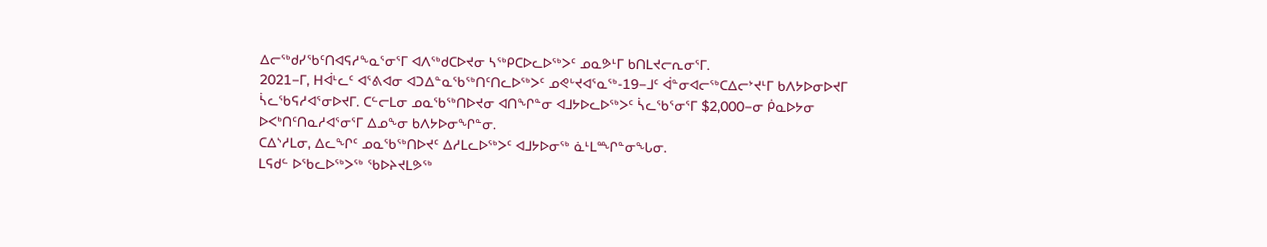ᐃᓕᖅᑯᓯᖃᑦᑎᐊᕋᓱᖕᓇᕐᓂᕐᒥ ᐊᐱᖅᑯᑕᐅᔪᓂ ᓴᖅᑭᑕᐅᓚᐅᖅᐳᑦ ᓄᓇᕗᒻᒥ ᑲᑎᒪᔪᓕᕆᓂᕐᒥ.
2021−ᒥ, ᕼᐋᒻᓚᑦ ᐊᕐᕕᐊᓂ ᐊᑐᐃᓐᓇᖃᖅᑎᑦᑎᓚᐅᖅᐳᑦ ᓄᕙᒡᔪᐊᕐᓇᖅ-19−ᒧᑦ ᐋᓐᓂᐊᓕᖅᑕᐃᓕᔾᔪᒻᒥ ᑲᐱᔭᐅᓂᐅᔪᒥ ᓵᓚᖃᕋᓱᐊᕐᓂᐅᔪᒥ. ᑕᓪᓕᒪᓂ ᓄᓇᖃᖅᑎᐅᔪᓂ ᐊᑎᖏᓐᓂ ᐊᒧᔭᐅᓚᐅᖅᐳᑦ ᓵᓚᖃᕐᓂᕐᒥ $2,000−ᓂ ᑮᓇᐅᔭᓂ ᐅᐸᒃᑎᑦᑎᓇᓱᐊᕐᓂᕐᒥ ᐃᓄᖕᓂ ᑲᐱᔭᐅᓂᖏᓐᓂ.
ᑕᐃᔅᓱᒪᓂ, ᐃᓚᖏᑦ ᓄᓇᖃᖅᑎᐅᔪᑦ ᐃᓱᒪᓚᐅᖅᐳᑦ ᐊᒧᔭᐅᓂᖅ ᓈᒻᒪᙱᓐᓂᖓᓂ.
ᒪᕋᑯᓪ ᐅᖃᓚᐅᖅᐳᖅ ᖃᐅᔨᔪᒪᕗᖅ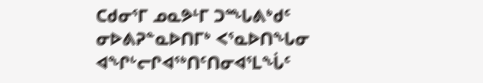ᑕᑯᓂᕐᒥ ᓄᓇᕗᒻᒥ ᑐᙵᕕᒃᑯᑦ ᓂᐅᕕᕈᓐᓇᐅᑎᒥᒃ ᐸᕐᓇᐅᑎᖓᓂ ᐊᖏᒡᓕᒋᐊᖅᑎᑦᑎᓂᐊᕐᒪᖔᑦ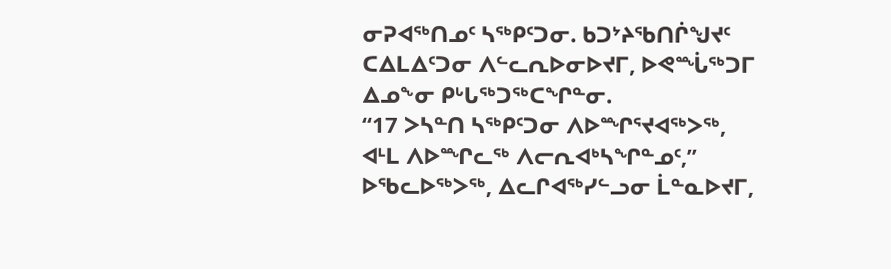ᓂᕈᐊᖅᑎᓄᑦ ᓴᖅᑭᑦᑐᓂ. ᑲᑐᔾᔨᖃᑎᒌᖑᔪᑦ ᑕᐃᒪᐃᑦᑐᓂ ᐱᓪᓚᕆᐅᓂᐅᔪᒥ, ᐅᕙᙶᖅᑐᒥ ᐃᓄᖕᓂ ᑭᒡᒐᖅᑐᖅᑕᖏᓐᓂ.
“17 ᐳᓴᓐᑎ ᓴᖅᑭᑦᑐᓂ ᐱᐅᙱᕐᔪᐊᖅᐳᖅ, ᐊᒻᒪ ᐱᐅᙱᓚᖅ ᐱᓕᕆᐊᒃᓴᖏᓐᓄᑦ,” ᐅᖃᓚᐅᖅᐳᖅ, ᐃᓚᒋᐊᖅᓯᓪᓗᓂ ᒫᓐᓇᐅᔪᒥ,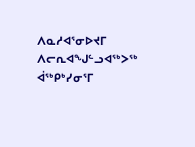ᐱᓇᓱᐊᕐᓂᐅᔪᒥ ᐱᓕᕆᐊᖑᓪᓗᐊᖅᐳᖅ ᐋᖅᑭᒃᓯᓂᕐᒥ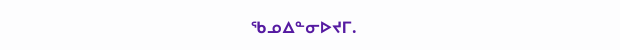ᖃᓄᐃᓐᓂᐅᔪᒥ.